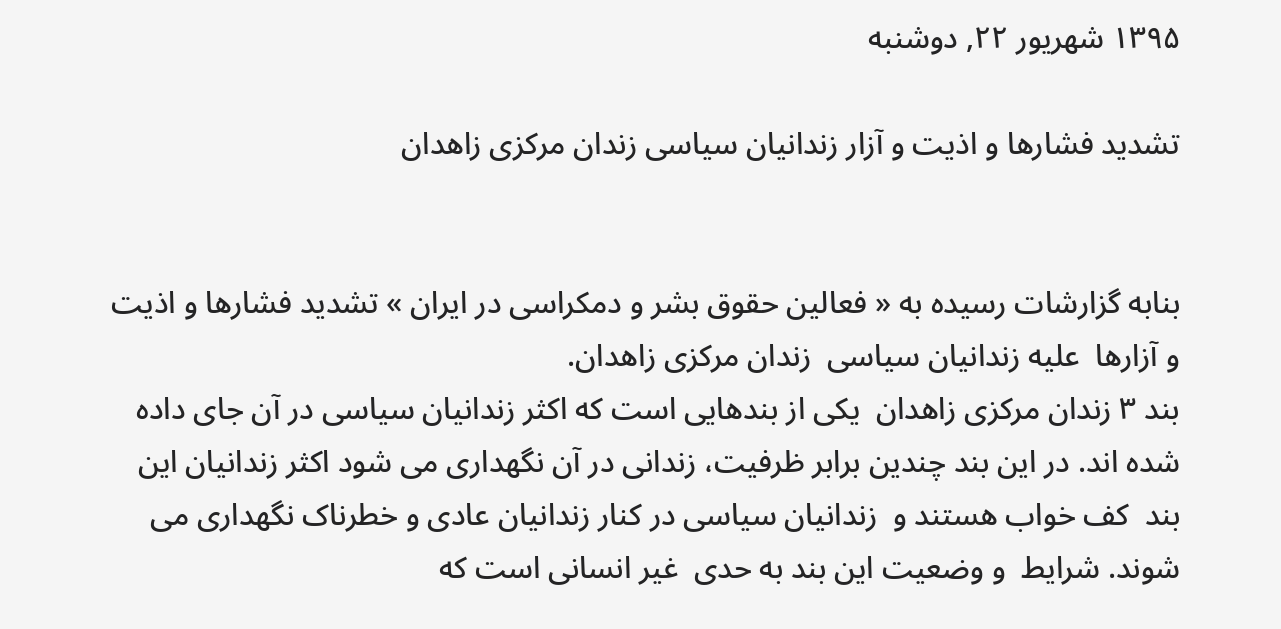۱۳۹۵ شهریور ۲۲, دوشنبه

تشدید فشارها و اذیت و آزار زندانیان سیاسی زندان مرکزی زاهدان


بنابه گزارشات رسیده به « فعالین حقوق بشر و دمکراسی در ایران » تشدید فشارها و اذیت و آزارها  علیه زندانیان سیاسی  زندان مرکزی زاهدان.
بند ۳ زندان مرکزی زاهدان  یکی از بندهایی است که اکثر زندانیان سیاسی در آن جای داده شده اند. در این بند چندین برابر ظرفیت، زندانی در آن نگهداری می شود اکثر زندانیان این بند  کف خواب هستند و  زندانیان سیاسی در کنار زندانیان عادی و خطرناک نگهداری می شوند. شرایط  و وضعیت این بند به حدی  غیر انسانی است که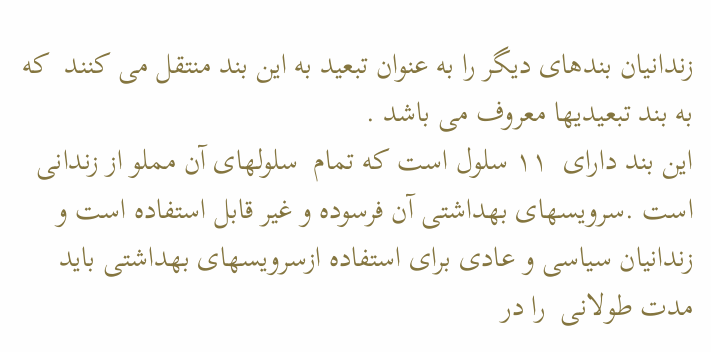زندانیان بندهای دیگر را به عنوان تبعید به این بند منتقل می کنند  که به بند تبعیدیها معروف می باشد .
این بند دارای  ۱۱ سلول است که تمام  سلولهای آن مملو از زندانی است .سرویسهای بهداشتی آن فرسوده و غیر قابل استفاده است و زندانیان سیاسی و عادی برای استفاده ازسرویسهای بهداشتی باید مدت طولانی  را در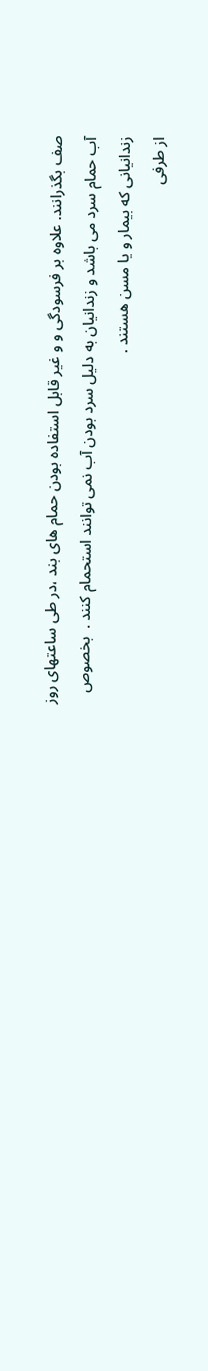صف بگذرانند. علاوه بر فرسودگی و و غیر قابل استفاده بودن حمام های بند ،در طی ساعتهای روز آب حمام سرد می باشد و زندانیان به دلیل سرد بودن آب نمی توانند استحمام کنند .  بخصوص زندانیانی که بیمار و یا مسن هستند .
از طرفی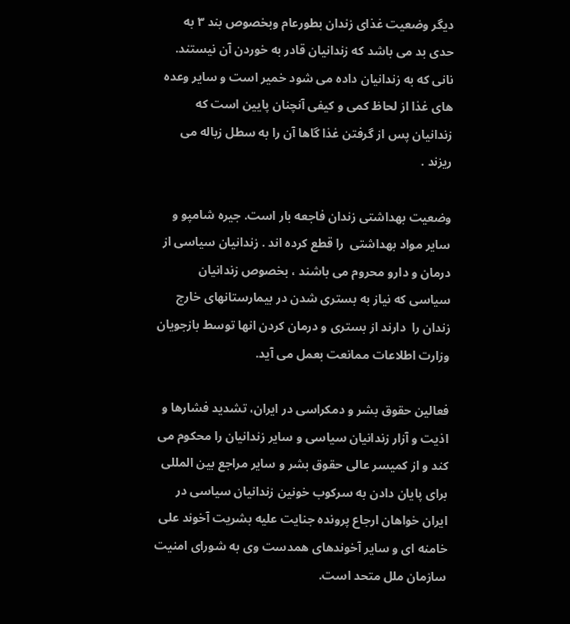دیگر وضعیت غذای زندان بطورعام وبخصوص بند ۳ به حدی بد می باشد که زندانیان قادر به خوردن آن نیستند. نانی که به زندانیان داده می شود خمیر است و سایر وعده های غذا از لحاظ کمی و کیفی آنچنان پایین است که زندانیان پس از گرفتن غذا گاها آن را به سطل زباله می ریزند .

وضعیت بهداشتی زندان فاجعه بار است. جیره شامپو و سایر مواد بهداشتی  را قطع کرده اند . زندانیان سیاسی از درمان و دارو محروم می باشند ، بخصوص زندانیان سیاسی که نیاز به بستری شدن در بیمارستانهای خارج زندان را  دارند از بستری و درمان کردن انها توسط بازجویان وزارت اطلاعات ممانعت بعمل می آید.

فعالین حقوق بشر و دمکراسی در ایران، تشدید فشارها و اذیت و آزار زندانیان سیاسی و سایر زندانیان را محکوم می کند و از کمیسر عالی حقوق بشر و سایر مراجع بین المللی برای پایان دادن به سرکوب خونین زندانیان سیاسی در ایران خواهان ارجاع پرونده جنایت علیه بشریت آخوند علی خامنه ای و سایر آخوندهای همدست وی به شورای امنیت سازمان ملل متحد است.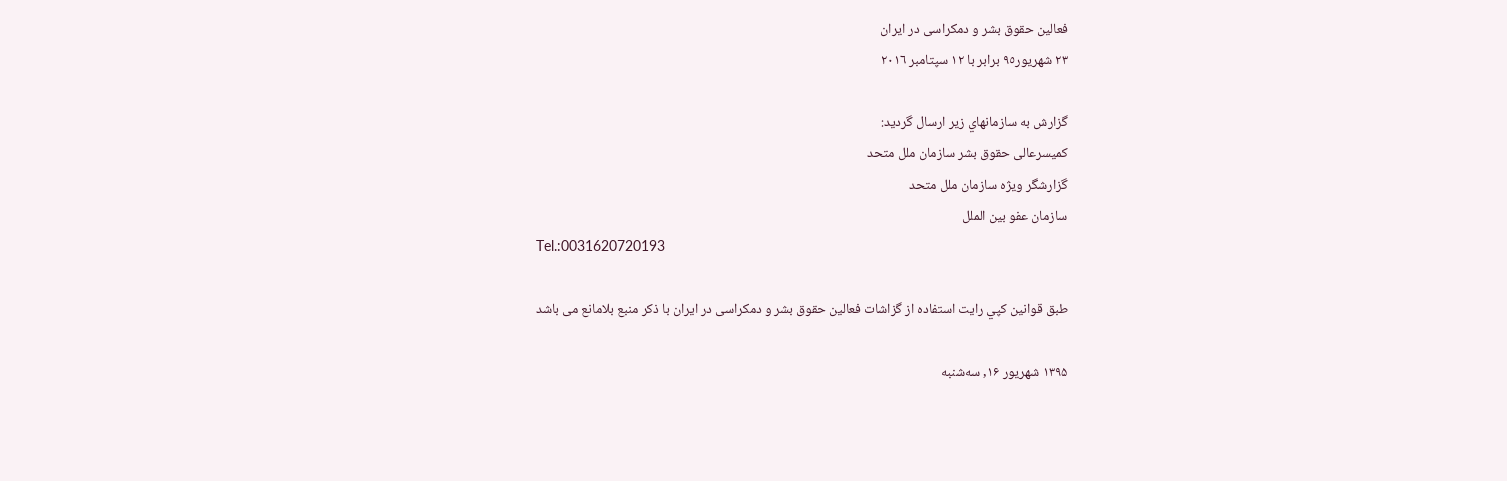فعالين حقوق بشر و دمكراسى در ايران
۲۳ شهریور٩٥ برابر با ۱۲ سپتامبر ٢٠١٦

گزارش به سازمانهاي زير ارسال گرديد:
كميسرعالى حقوق بشر سازمان ملل متحد
گزارشگر ويژه سازمان ملل متحد
سازمان عفو بين الملل
Tel.:0031620720193

طبق قوانين كپي رايت استفاده از گزاشات فعالين حقوق بشر و دمكراسى در ايران با ذکر منبع بلامانع می باشد

۱۳۹۵ شهریور ۱۶, سه‌شنبه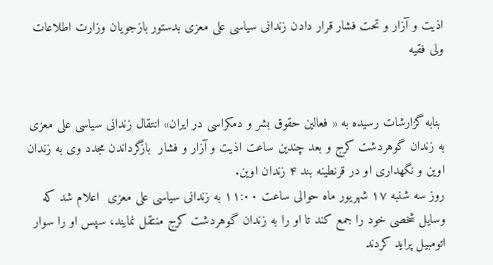اذیت و آزار و تحت فشار قرار دادن زندانی سیاسی علی معزی بدستور بازجویان وزارت اطلاعات ولی فقیه


 بنابه گزارشات رسیده به « فعالین حقوق بشر و دمکراسی در ایران» انتقال زندانی سیاسی علی معزی به زندان گوهردشت کرج و بعد چندین ساعت اذیت و آزار و فشار  بازگرداندن مجدد وی به زندان اوین و نگهداری او در قرنطینه بند ۴ زندان اوین.
روز سه شنبه ۱۷ شهریور ماه حوالی ساعت ۱۱:۰۰ به زندانی سیاسی علی معزی  اعلام شد که وسایل شخصی خود را جمع کند تا او را به زندان گوهردشت کرج منتقل نمایند، سپس او را سوار اتومبیل پراید کردند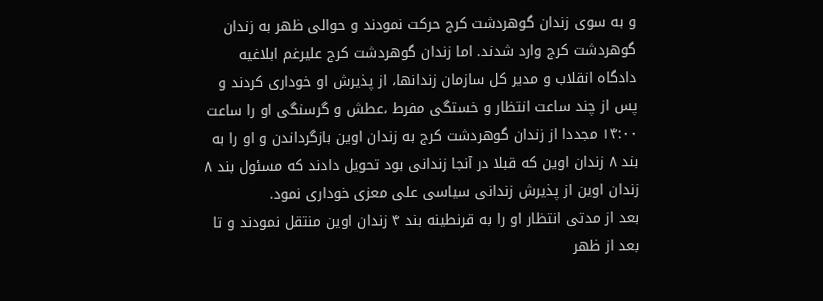و به سوی زندان گوهردشت کرج حرکت نمودند و حوالی ظهر به زندان گوهردشت کرج وارد شدند. اما زندان گوهردشت کرج علیرغم ابلاغیه دادگاه انقلاب و مدیر کل سازمان زندانها، از پذیرش او خوداری کردند و پس از چند ساعت انتظار و خستگی مفرط ،عطش و گرسنگی او را ساعت ۱۴:۰۰ مجددا از زندان گوهردشت کرج به زندان اوین بازگرداندن و او را به بند ۸ زندان اوین که قبلا در آنجا زندانی بود تحویل دادند که مسئول بند ۸ زندان اوین از پذیرش زندانی سیاسی علی معزی خوداری نمود.
بعد از مدتی انتظار او را به قرنطینه بند ۴ زندان اوین منتقل نمودند و تا بعد از ظهر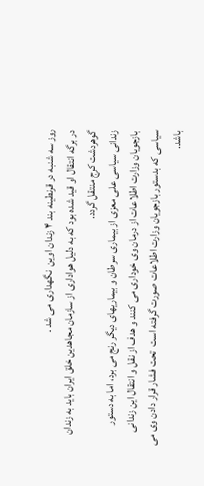روز سه شنبه در قرنطینه بند ۴ زندان اوین  نگهداری می شد .
در برگه انتقال او قید شده بود که به دلیل هواداری از سازمان مجاهدین خلق ایران باید به زندان گوهردشت کرج منتقل گردد.
زندانی سیاسی علی معزی از بیماری سرطان و بیماریهای دیگر رنج می برد، اما به دستور بازجویان وزارت اطلاعات از درمان وی خوداری می کنند و هدف از نقل و انتقال این زندانی سیاسی که بدستور بازجویان وزارت اطلاعات صورت گرفته است  تحت فشار قرار دادن وی می باشد.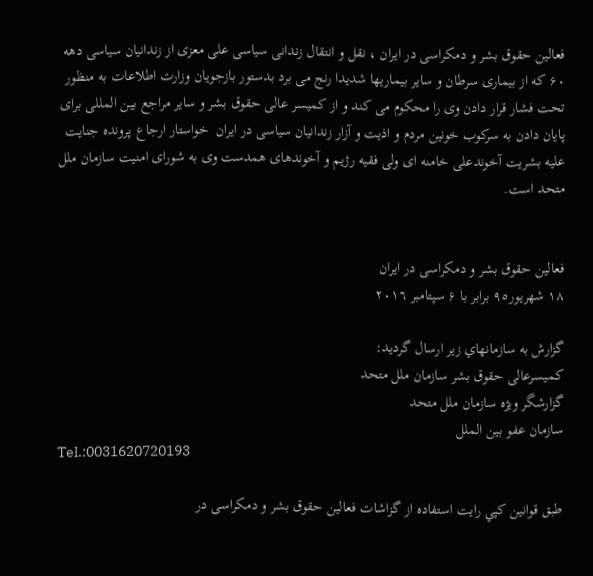فعالین حقوق بشر و دمکراسی در ایران ، نقل و انتقال زندانی سیاسی علی معزی از زندانیان سیاسی دهه ۶۰ که از بیماری سرطان و سایر بیماریها شدیدا رنج می برد بدستور بازجویان وزارت اطلاعات به منظور تحت فشار قرار دادن وی را محکوم می کند و از کمیسر عالی حقوق بشر و سایر مراجع بین المللی برای پایان دادن به سرکوب خونین مردم و اذیت و آزار زندانیان سیاسی در ایران  خواستار ارجاع پرونده جنایت علیه بشریت آخوندعلی خامنه ای ولی فقیه رژیم و آخوندهای همدست وی به شورای امنیت سازمان ملل متحد است.


فعالين حقوق بشر و دمكراسى در ايران
۱۸ شهریور٩٥ برابر با ۶ سپتامبر ٢٠١٦

گزارش به سازمانهاي زير ارسال گرديد:
كميسرعالى حقوق بشر سازمان ملل متحد
گزارشگر ويژه سازمان ملل متحد
سازمان عفو بين الملل
Tel.:0031620720193

طبق قوانين كپي رايت استفاده از گزاشات فعالين حقوق بشر و دمكراسى در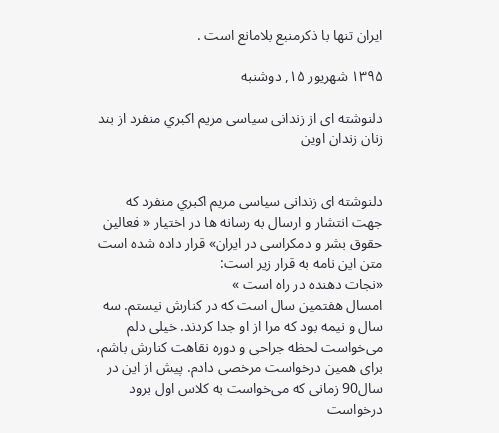ايران تنها با ذکرمنبع بلامانع است .

۱۳۹۵ شهریور ۱۵, دوشنبه

دلنوشته ای از زندانی سیاسی مريم اكبري منفرد از بند زنان زندان اوین


دلنوشته ای زندانی سیاسی مريم اكبري منفرد که جهت انتشار و ارسال به رسانه ها در اختیار « فعالین حقوق بشر و دمکراسی در ایران» قرار داده شده است متن این نامه به قرار زیر است:
«نجات دهنده در راه است »
امسال هفتمین سال است که در کنارش نیستم. سه سال و نیمه بود که مرا از او جدا کردند. خیلی دلم می‌خواست لحظه جراحی و دوره نقاهت کنارش باشم، برای همین درخواست مرخصی دادم. پیش از این در سال90 زمانی که می‌خواست به کلاس اول برود درخواست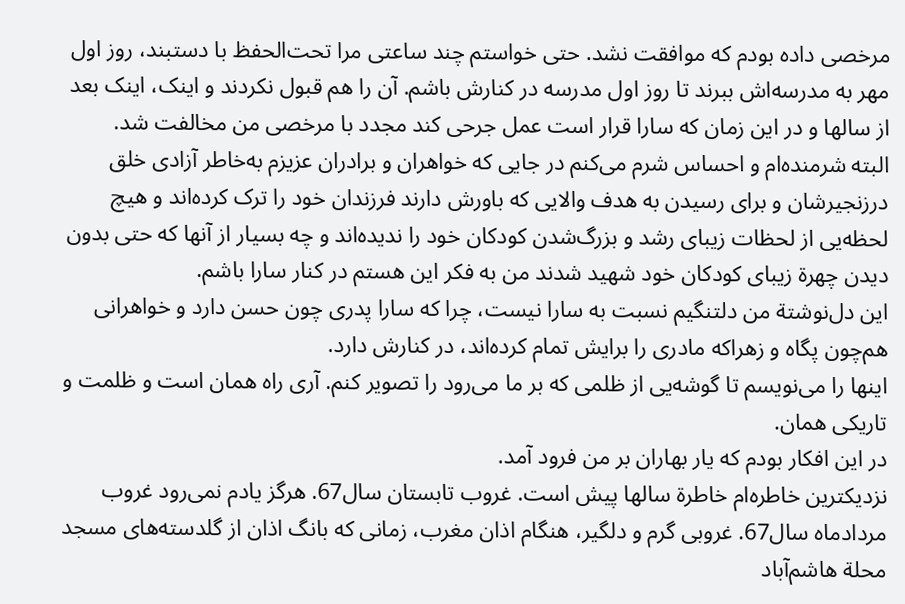مرخصی داده بودم که موافقت نشد. حتی خواستم چند ساعتی مرا تحت‌الحفظ با دستبند، روز اول مهر به مدرسه‌اش ببرند تا روز اول مدرسه در کنارش باشم. آن را هم قبول نکردند و اینک، اینک بعد از سالها و در این زمان که سارا قرار است عمل جرحی کند مجدد با مرخصی من مخالفت شد.
البته شرمنده‌ام و احساس شرم می‌کنم در جایی که خواهران و برادران عزیزم به‌خاطر آزادی خلق درزنجیرشان و برای رسیدن به هدف والایی که باورش دارند فرزندان خود را ترک کرده‌اند و هیچ لحظه‌یی از لحظات زیبای رشد و بزرگ‌شدن کودکان خود را ندیده‌اند و چه بسیار از آنها که حتی بدون دیدن چهرة زیبای کودکان خود شهید شدند من به فکر این هستم در کنار سارا باشم.
این دل‌نوشتة من دلتنگیم‌ نسبت به سارا نیست، چرا که سارا پدری چون حسن دارد و خواهرانی هم‌چون پگاه و زهراکه مادری را برایش تمام کرده‌اند، در کنارش دارد.
اینها را می‌نویسم تا گوشه‌یی از ظلمی که بر ما می‌رود را تصویر کنم. آری راه همان است و ظلمت و تاریکی همان.
در این افکار بودم که یار بهاران بر من فرود آمد.
نزدیکترین خاطره‌ام خاطرة سالها پیش است. غروب تابستان سال67. هرگز یادم نمی‌رود غروب مردادماه سال67. غروبی گرم و دلگیر، هنگام اذان مغرب، زمانی که بانگ اذان از گلدسته‌های مسجد محلة هاشم‌آباد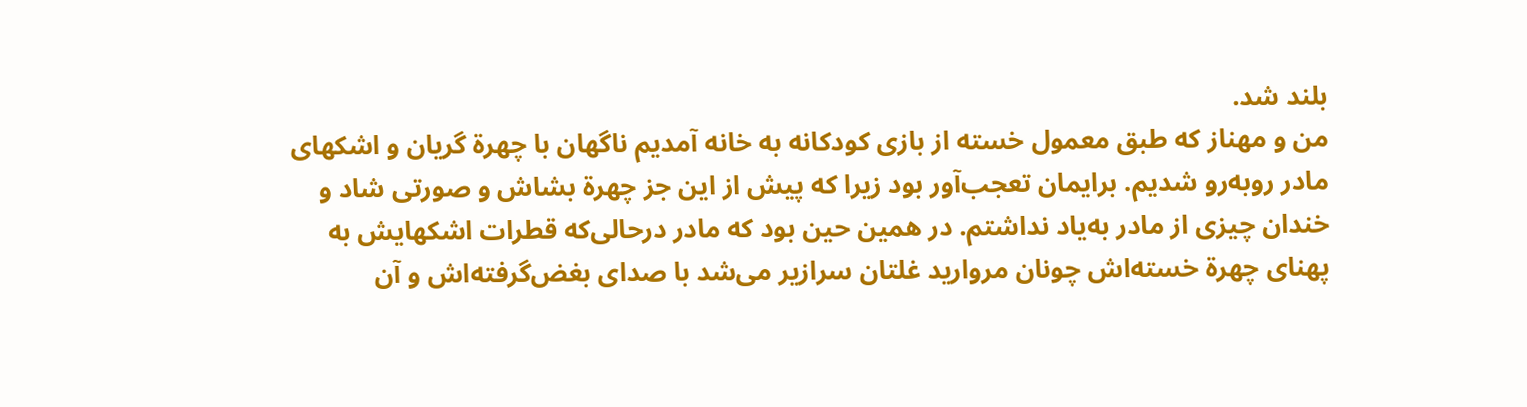بلند شد.
من و مهناز که طبق معمول خسته از بازی کودکانه به خانه آمدیم ناگهان با چهرة گریان و اشکهای مادر روبه‌رو شدیم. برایمان تعجب‌آور بود زیرا که پیش از این جز چهرة بشاش و صورتی شاد و خندان چیزی از مادر به‌یاد نداشتم. در همین حین بود که مادر درحالی‌که قطرات اشکهایش به پهنای چهرة خسته‌اش چونان مروارید غلتان سرازیر می‌شد با صدای بغض‌گرفته‌اش و آن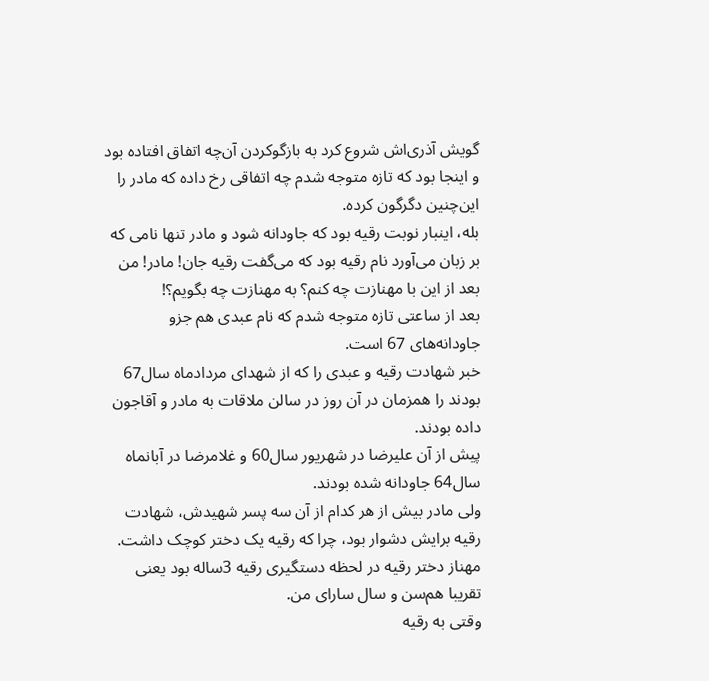گویش آذری‌اش شروع کرد به بازگوکردن آن‌چه اتفاق افتاده بود و اینجا بود که تازه متوجه شدم چه اتفاقی رخ داده که مادر را این‌چنین دگرگون کرده.
بله، اینبار نوبت رقیه بود که جاودانه شود و مادر تنها نامی که بر زبان می‌آورد نام رقیه بود که می‌گفت رقیه جان! مادر‍! من بعد از این با مهنازت چه کنم؟ به مهنازت چه بگویم؟‍!
بعد از ساعتی تازه متوجه شدم که نام عبدی هم جزو جاودانه‌های 67 است.
خبر شهادت رقیه و عبدی را که از شهدای مردادماه سال67 بودند را همزمان در آن روز در سالن ملاقات به مادر و آقاجون داده بودند.
پیش از آن علیرضا در شهریور سال60 و غلامرضا در آبانماه سال64 جاودانه شده بودند.
ولی مادر بیش از هر کدام از آن سه پسر شهیدش، شهادت رقیه برایش دشوار بود، چرا که رقیه یک دختر کوچک داشت. مهناز دختر رقیه در لحظه دستگیری رقیه 3ساله بود یعنی تقریبا هم‌سن و سال سارای من.
وقتی به رقیه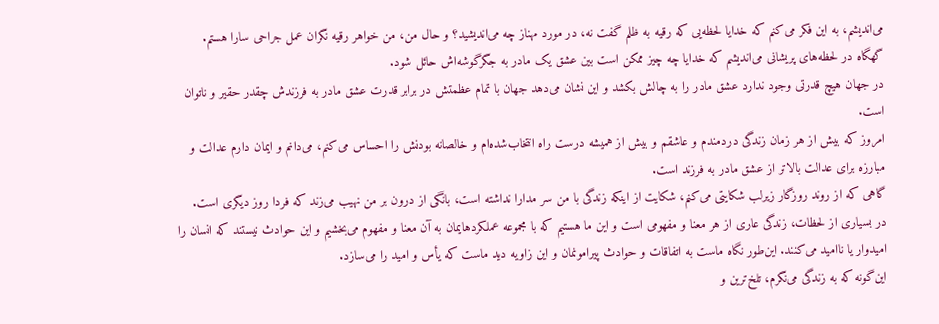می‌اندیشم، به این فکر می‌کنم که خدایا لحظه‌یی که رقیه به ظلم گفت نه، در مورد مهناز چه می‌اندیشید؟ و حال من، من خواهر رقیه نگران عمل جراحی سارا هستم.
گهگاه در لحظه‌های پریشانی می‌اندیشم که خدایا چه چیز ممکن است بین عشق یک مادر به جگرگوشه‌اش حائل شود.
در جهان هیچ قدرتی وجود ندارد عشق مادر را به چالش بکشد و این نشان می‌دهد جهان با تمام عظمتش در برابر قدرت عشق مادر به فرزندش چقدر حقیر و ناتوان است.
امروز که بیش از هر زمان زندگی دردمندم و عاشقم و بیش از همیشه درست راه انتخاب‌شده‌ام و خالصانه بودنش را احساس می‌کنم، می‌دانم و ایمان دارم عدالت و مبارزه برای عدالت بالاتر از عشق مادر به فرزند است.
گاهی که از روند روزگار زیرلب شکایتی می‌کنم، شکایت از اینکه زندگی با من سر مدارا نداشته است، بانگی از درون بر من نهیب می‌زند که فردا روز دیگری است.
در بسیاری از لحظات، زندگی عاری از هر معنا و مفهومی است و این ما هستیم که با مجموعه عملکردهایمان به آن معنا و مفهوم می‌بخشیم و این حوادث نیستند که انسان را امیدوار یا ناامید می‌کنند. این‌طور نگاه ماست به اتفاقات و حوادث پیرامونمان و این زاویه دید ماست که یأس و امید را می‌سازد.
این‌گونه که به زندگی می‌نگرم، تلخ‌ترین و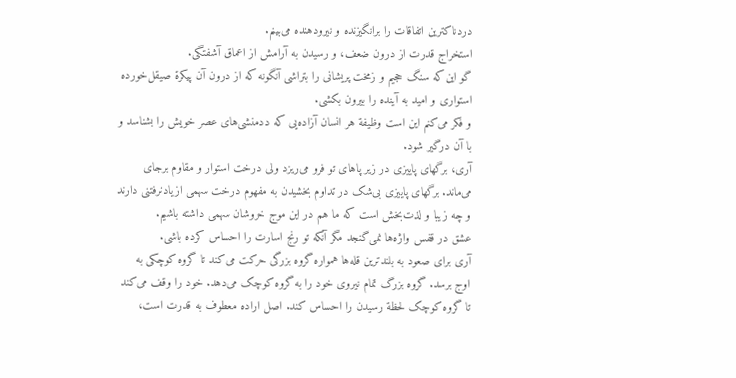دردناکترین اتفاقات را برانگیزنده و نیرودهنده می‌بینم.
استخراج قدرت از درون ضعف، و رسیدن به آرامش از اعماق آشفتگی.
گو این‌که سنگ حجیم و زمخت پریشانی را بتراشی آنگونه که از درون آن پیکرة صیقل‌خورده استواری و امید به آینده را بیرون بکشی.
و فکر می‌کنم این است وظیفة هر انسان آزاده‌یی که ددمنشی‌های عصر خویش را بشناسد و با آن درگیر شود.
آری، برگهای پاییزی در زیر پاهای تو فرو می‌ریزد ولی درخت استوار و مقاوم برجای می‌ماند. برگهای پاییزی بی‌شک در تداوم بخشیدن به مفهوم درخت سهمی ازیادنرفتنی دارند و چه زیبا و لذت‌بخش است که ما هم در این موج خروشان سهمی داشته باشیم.
عشق در قفس واژه‌ها نمی‌گنجد مگر آنکه تو رنج اسارت را احساس کرده باشی.
آری برای صعود به بلندترین قله‌ها همواره گروه بزرگی حرکت می‌کند تا گروه کوچکی به اوج برسد. گروه بزرگ تمام نیروی خود را به گروه کوچک می‌دهد. خود را وقف می‌کند تا گروه کوچک لحظة رسیدن را احساس کند. اصل اراده معطوف به قدرت است،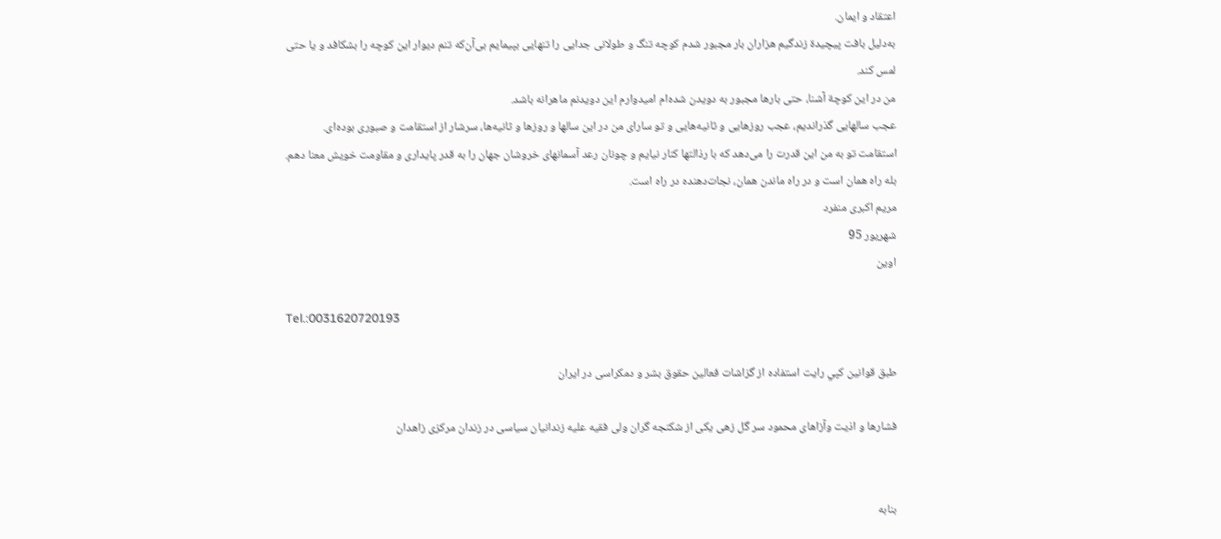اعتقاد و ایمان.
به‌دلیل بافت پیچیدة زندگیم هزاران بار مجبور شدم کوچه تنگ و طولانی جدایی را تنهایی بپیمایم بی‌آن‌که تنم دیوار این کوچه را بشکافد و یا حتی لمس کند.
من در این کوچة آشنا، حتی بارها مجبور به دویدن شده‌ام امیدوارم این دویدنم ماهرانه باشد.
عجب سالهایی گذراندیم، عجب روزهایی و ثانیه‌هایی و تو سارای من در این سالها و روزها و ثانیه‌ها، سرشار از استقامت و صبوری بوده‌ای.
استقامت تو به من این قدرت را می‌دهد که با رذالتها کنار نیایم و چونان رعد آسمانهای خروشان جهان را به قدر پایداری و مقاومت خویش معنا دهم.
بله راه همان است و در راه ماندن همان، نجات‌دهنده در راه است.
مریم اکبری منفرد
شهریور 95
اوین

Tel.:0031620720193

طبق قوانين كپي رايت استفاده از گزاشات فعالين حقوق بشر و دمكراسى در ايران

فشارها و اذیت وآزاهای محمود سر گل زهی یکی از شکنجه گران ولی فقیه علیه زندانیان سیاسی در زندان مرکزی زاهدان


بنابه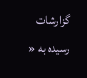گزارشات رسیده به «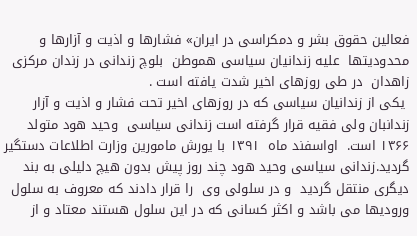فعالین حقوق بشر و دمکراسی در ایران» فشارها و اذیت و آزارها و محدودیتها  علیه زندانیان سیاسی هموطن  بلوچ زندانی در زندان مرکزی زاهدان  در طی روزهای اخیر شدت یافته است .
 یکی از زندانیان سیاسی که در روزهای اخیر تحت فشار و اذیت و آزار زندانبان ولی فقیه قرار گرفته است زندانی سیاسی  وحید هود متولد ۱۳۶۶ است.  اواسفند ماه  ۱۳۹۱ با یورش مامورین وزارت اطلاعات دستگیر گردید.زندانی سیاسی وحید هود چند روز پیش بدون هیچ دلیلی به بند دیگری منتقل گردید  و در سلولی وی  را قرار دادند که معروف به سلول ورودیها می باشد و اکثر کسانی که در این سلول هستند معتاد و از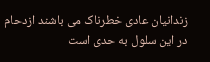زندانیان عادی خطرناک می باشند ازدحام در این سلول به حدی است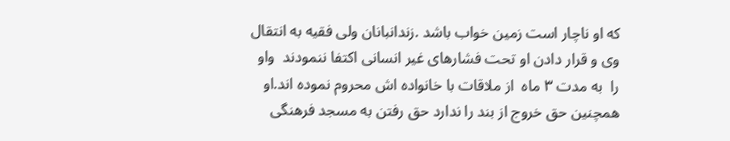که او ناچار است زمین خواب باشد .زندانبانان ولی فقیه به انتقال وی و قرار دادن او تحت فشارهای غیر انسانی اکتفا ننمودند  واو را  به مدت ۳ ماه  از ملاقات با خانواده اش محروم نموده اند.او همچنین حق خروج از بند را ندارد حق رفتن به مسجد فرهنگی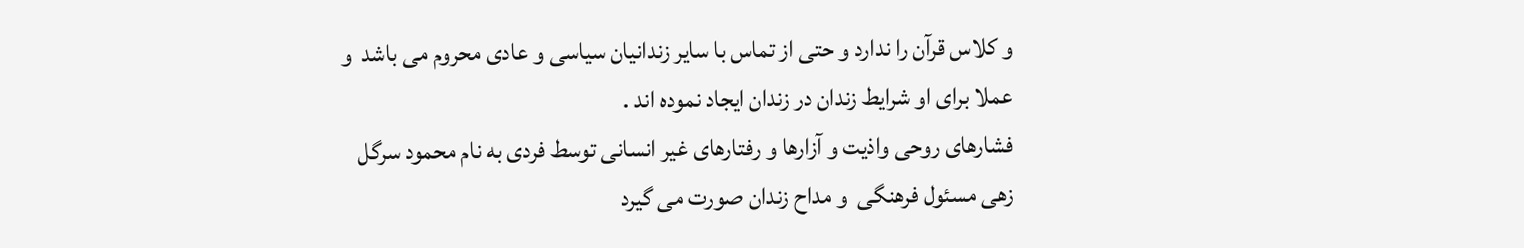و کلاس قرآن را ندارد و حتی از تماس با سایر زندانیان سیاسی و عادی محروم می باشد  و عملا برای او شرایط زندان در زندان ایجاد نموده اند .
فشارهای روحی واذیت و آزارها و رفتارهای غیر انسانی توسط فردی به نام محمود سرگل زهی مسئول فرهنگی  و مداح زندان صورت می گیرد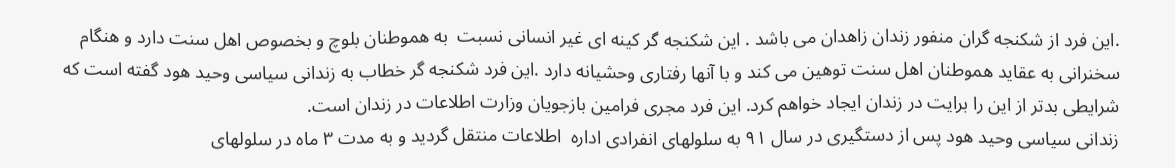.این فرد از شکنجه گران منفور زندان زاهدان می باشد . این شکنجه گر کینه ای غیر انسانی نسبت  به هموطنان بلوچ و بخصوص اهل سنت دارد و هنگام سخنرانی به عقاید هموطنان اهل سنت توهین می کند و با آنها رفتاری وحشیانه دارد .این فرد شکنجه گر خطاب به زندانی سیاسی وحید هود گفته است که شرایطی بدتر از این را برایت در زندان ایجاد خواهم کرد. این فرد مجری فرامین بازجویان وزارت اطلاعات در زندان است.
زندانی سیاسی وحید هود پس از دستگیری در سال ۹۱ به سلولهای انفرادی اداره  اطلاعات منتقل گردید و به مدت ۳ ماه در سلولهای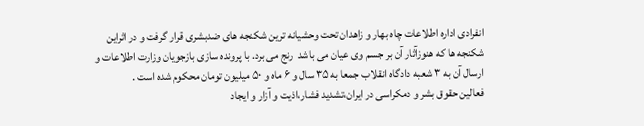انفرادی اداره اطلاعات چاه بهار و زاهدان تحت وحشیانه ترین شکنجه های ضدبشری قرار گرفت و در اثراین  شکنجه ها که هنوزآثار آن بر جسم وی عیان می باشد  رنج می برد. با پرونده سازی بازجویان وزارت اطلاعات و ارسال آن به ۳ شعبه دادگاه انقلاب جمعا به ۳۵ سال و ۶ ماه و ۵۰ میلیون تومان محکوم شده است .
فعالین حقوق بشر و دمکراسی در ایران،تشدید فشار،اذیت و آزار و ایجاد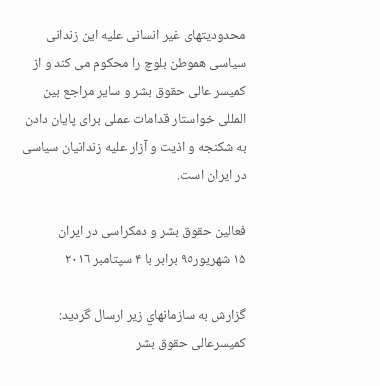محدودیتهای غیر انسانی علیه این زندانی سیاسی هموطن بلوچ را محکوم می کند و از کمیسر عالی حقوق بشر و سایر مراجع بین المللی خواستار قدامات عملی برای پایان دادن به شکنجه و اذیت و آزار علیه زندانیان سیاسی در ایران است.

فعالين حقوق بشر و دمكراسى در ايران
۱۵ شهریور٩٥ برابر با ۴ سپتامبر ٢٠١٦

گزارش به سازمانهاي زير ارسال گرديد:
كميسرعالى حقوق بشر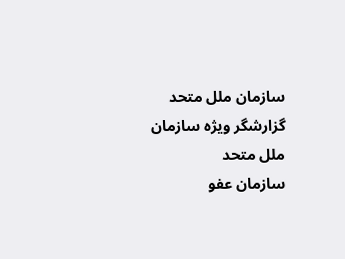سازمان ملل متحد
گزارشگر ويژه سازمان ملل متحد
سازمان عفو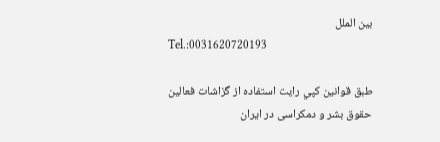بين الملل
Tel.:0031620720193

طبق قوانين كپي رايت استفاده از گزاشات فعالين حقوق بشر و دمكراسى در ايران